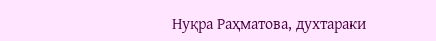Нуқра Раҳматова, духтараки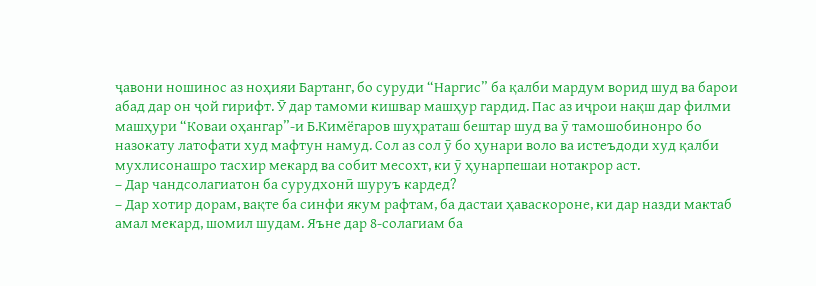ҷавони ношинос аз ноҳияи Бартанг, бо суруди “Наргис” ба қалби мардум ворид шуд ва барои абад дар он ҷой гирифт. Ӯ дар тамоми кишвар машҳур гардид. Пас аз иҷрои нақш дар филми машҳури “Коваи оҳангар”-и Б.Кимёгаров шуҳраташ бештар шуд ва ӯ тамошобинонро бо назокату латофати худ мафтун намуд. Сол аз сол ӯ бо ҳунари воло ва истеъдоди худ қалби мухлисонашро тасхир мекард ва собит месохт, ки ӯ ҳунарпешаи нотакрор аст.
– Дар чандсолагиатон ба сурудхонӣ шуруъ кардед?
– Дар хотир дорам, вақте ба синфи якум рафтам, ба дастаи ҳаваскороне, ки дар назди мактаб амал мекард, шомил шудам. Яъне дар 8-солагиам ба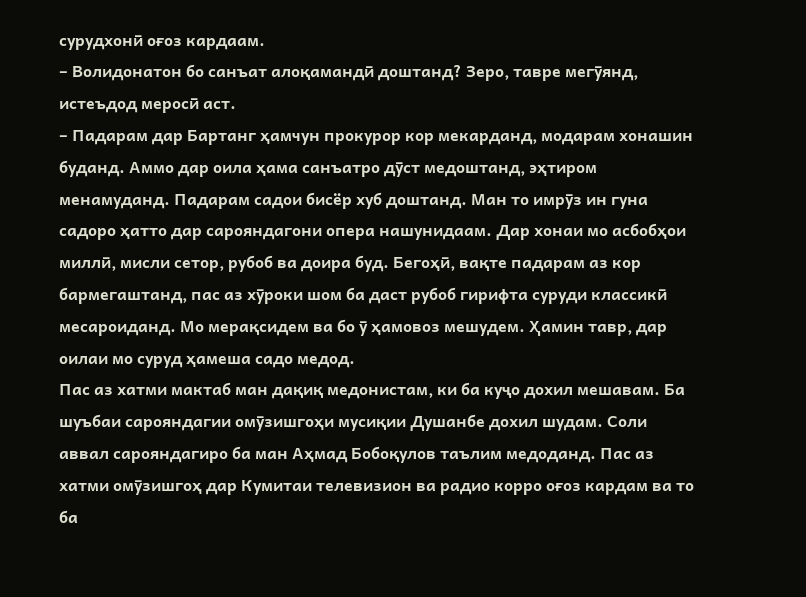сурудхонӣ оғоз кардаам.
– Волидонатон бо санъат алоқамандӣ доштанд? Зеро, тавре мегӯянд, истеъдод меросӣ аст.
– Падарам дар Бартанг ҳамчун прокурор кор мекарданд, модарам хонашин буданд. Аммо дар оила ҳама санъатро дӯст медоштанд, эҳтиром менамуданд. Падарам садои бисёр хуб доштанд. Ман то имрӯз ин гуна садоро ҳатто дар сарояндагони опера нашунидаам. Дар хонаи мо асбобҳои миллӣ, мисли сетор, рубоб ва доира буд. Бегоҳӣ, вақте падарам аз кор бармегаштанд, пас аз хӯроки шом ба даст рубоб гирифта суруди классикӣ месароиданд. Мо мерақсидем ва бо ӯ ҳамовоз мешудем. Ҳамин тавр, дар оилаи мо суруд ҳамеша садо медод.
Пас аз хатми мактаб ман дақиқ медонистам, ки ба куҷо дохил мешавам. Ба шуъбаи сарояндагии омӯзишгоҳи мусиқии Душанбе дохил шудам. Соли аввал сарояндагиро ба ман Аҳмад Бобоқулов таълим медоданд. Пас аз хатми омӯзишгоҳ дар Кумитаи телевизион ва радио корро оғоз кардам ва то ба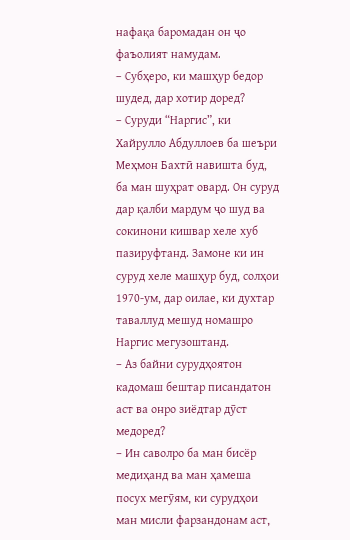нафақа баромадан он ҷо фаъолият намудам.
– Субҳеро, ки машҳур бедор шудед, дар хотир доред?
– Суруди “Наргис”, ки Хайрулло Абдуллоев ба шеъри Меҳмон Бахтӣ навишта буд, ба ман шуҳрат овард. Он суруд дар қалби мардум ҷо шуд ва сокинони кишвар хеле хуб пазируфтанд. Замоне ки ин суруд хеле машҳур буд, солҳои 1970-ум, дар оилае, ки духтар таваллуд мешуд номашро Наргис мегузоштанд.
– Аз байни сурудҳоятон кадомаш бештар писандатон аст ва онро зиёдтар дӯст медоред?
– Ин саволро ба ман бисёр медиҳанд ва ман ҳамеша посух мегӯям, ки сурудҳои ман мисли фарзандонам аст,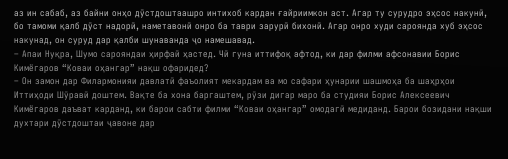аз ин сабаб, аз байни онҳо дӯстдоштаашро интихоб кардан ғайриимкон аст. Агар ту сурудро эҳсос накунӣ, бо тамоми қалб дӯст надорӣ, наметавонӣ онро ба таври зарурӣ бихонӣ. Агар онро худи сароянда хуб эҳсос накунад, он суруд дар қалби шунаванда ҷо намешавад.
– Апаи Нуқра, Шумо сарояндаи ҳирфаӣ ҳастед. Чӣ гуна иттифоқ афтод, ки дар филми афсонавии Борис Кимёгаров “Коваи оҳангар” нақш офаридед?
– Он замон дар Филармонияи давлатӣ фаъолият мекардам ва мо сафари ҳунарии шашмоҳа ба шаҳрҳои Иттиҳоди Шӯравӣ доштем. Вақте ба хона баргаштем, рӯзи дигар маро ба студияи Борис Алексеевич Кимёгаров даъват карданд, ки барои сабти филми “Коваи оҳангар” омодагӣ медиданд. Барои бозидани нақши духтари дӯстдоштаи ҷавоне дар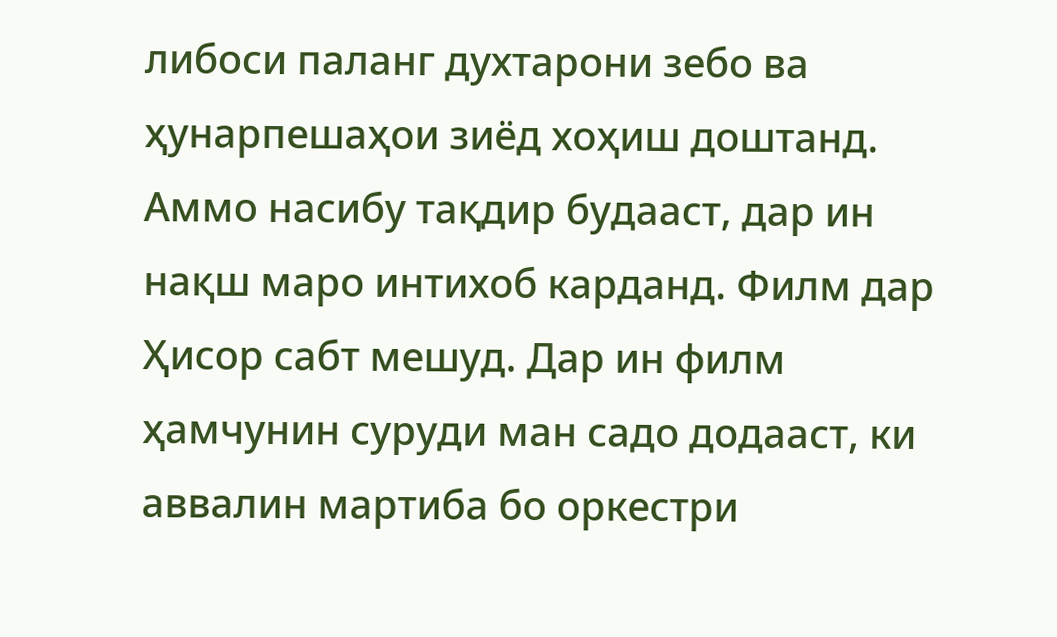либоси паланг духтарони зебо ва ҳунарпешаҳои зиёд хоҳиш доштанд. Аммо насибу тақдир будааст, дар ин нақш маро интихоб карданд. Филм дар Ҳисор сабт мешуд. Дар ин филм ҳамчунин суруди ман садо додааст, ки аввалин мартиба бо оркестри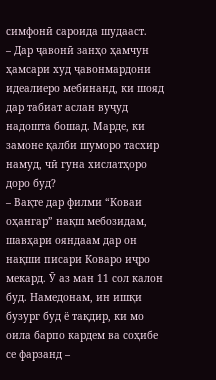симфонӣ сароида шудааст.
– Дар ҷавонӣ занҳо ҳамчун ҳамсари худ ҷавонмардони идеалиеро мебинанд, ки шояд дар табиат аслан вуҷуд надошта бошад. Марде, ки замоне қалби шуморо тасхир намуд, чӣ гуна хислатҳоро доро буд?
– Вақте дар филми “Коваи оҳангар” нақш мебозидам, шавҳари ояндаам дар он нақши писари Коваро иҷро мекард. Ӯ аз ман 11 сол калон буд. Намедонам, ин ишқи бузург буд ё тақдир, ки мо оила барпо кардем ва соҳибе се фарзанд –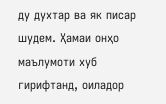ду духтар ва як писар шудем. Ҳамаи онҳо маълумоти хуб гирифтанд, оиладор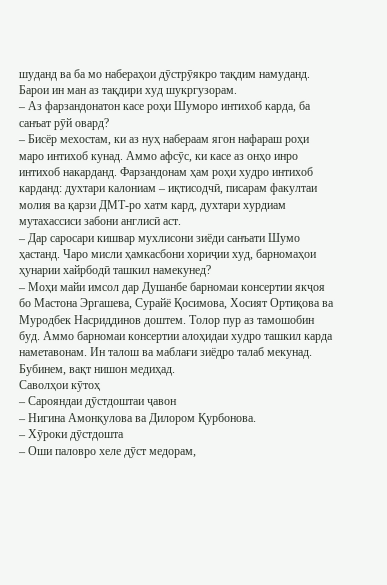шуданд ва ба мо набераҳои дӯстрӯякро тақдим намуданд. Барои ин ман аз тақдири худ шукргузорам.
– Аз фарзандонатон касе роҳи Шуморо интихоб карда, ба санъат рӯй овард?
– Бисёр мехостам, ки аз нуҳ набераам ягон нафараш роҳи маро интихоб кунад. Аммо афсӯс, ки касе аз онҳо инро интихоб накарданд. Фарзандонам ҳам роҳи худро интихоб карданд: духтари калониам – иқтисодчӣ, писарам факултаи молия ва қарзи ДМТ-ро хатм кард, духтари хурдиам мутахассиси забони англисӣ аст.
– Дар саросари кишвар мухлисони зиёди санъати Шумо ҳастанд. Чаро мисли ҳамкасбони хориҷии худ, барномаҳои ҳунарии хайрбодӣ ташкил намекунед?
– Моҳи майи имсол дар Душанбе барномаи консертии якҷоя бо Мастона Эргашева, Сурайё Қосимова, Хосият Ортиқова ва Муродбек Насриддинов доштем. Толор пур аз тамошобин буд. Аммо барномаи консертии алоҳидаи худро ташкил карда наметавонам. Ин талош ва маблағи зиёдро талаб мекунад. Бубинем, вақт нишон медиҳад.
Саволҳои кӯтоҳ
– Сарояндаи дӯстдоштаи ҷавон
– Нигина Амонқулова ва Дилором Қурбонова.
– Хӯроки дӯстдошта
– Оши паловро хеле дӯст медорам,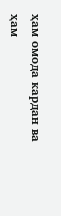ҳам омода кардан ва ҳам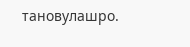тановулашро.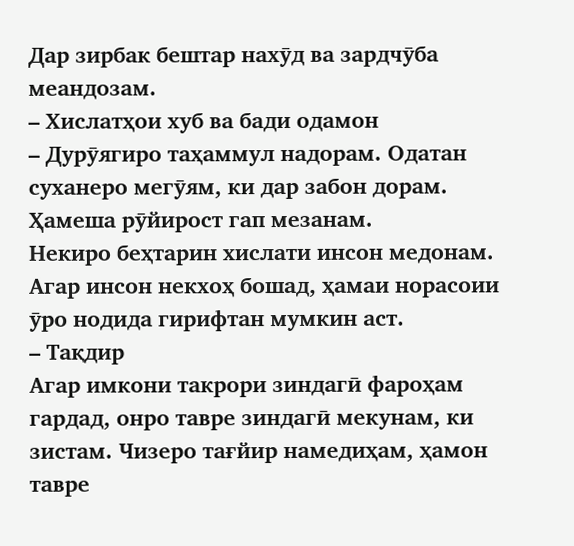Дар зирбак бештар нахӯд ва зардчӯба меандозам.
– Хислатҳои хуб ва бади одамон
– Дурӯягиро таҳаммул надорам. Одатан суханеро мегӯям, ки дар забон дорам. Ҳамеша рӯйирост гап мезанам.
Некиро беҳтарин хислати инсон медонам. Агар инсон некхоҳ бошад, ҳамаи норасоии ӯро нодида гирифтан мумкин аст.
– Тақдир
Агар имкони такрори зиндагӣ фароҳам гардад, онро тавре зиндагӣ мекунам, ки зистам. Чизеро тағйир намедиҳам, ҳамон тавре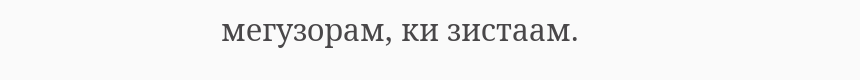мегузорам, ки зистаам.